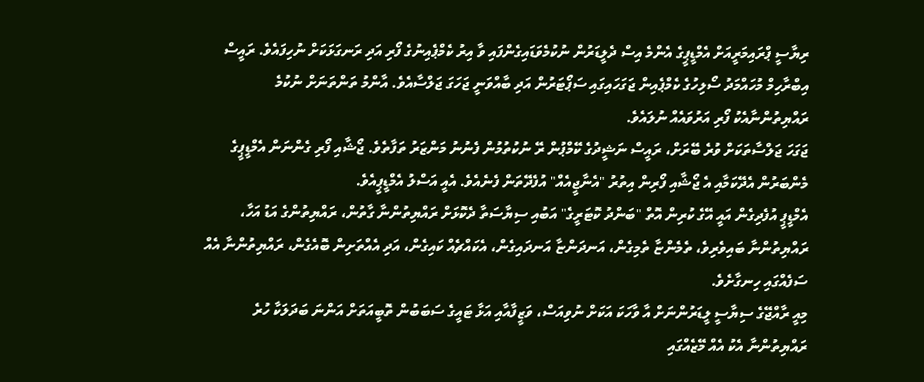ރިޔާސީ ޕްރައިމަރީއަށް އެމްޑީޕީގެ އެންމެ އިސް ދެލީޑަރުން ނުކުމެވަޑައިގެންފައި ވާ އިރު ކެމްޕެއިނުގެ ފޯރި އަދި ރަނގަޅަކަށް ނުހިފައެވެ. ރައީސް އިބްރާހިމް މުހައްމަދު ސޯލިހުގެ ކެމްޕެއިން ޖަގަހައިގައި ސަޕޯޓަރުން އަދި ބާއްވަނީ ޖަހަގަ ޖަލްސާއެވެ. އާންމު ތަންތަނަށް ނުކުމެ ރައްޔިތުންނާއެކު ފޯރި އަރުވައެއް ނުލައެވެ.
ޖަގަހަ ޖަލްސާތަކަށް ވުރެ ބޭރަށް، ރައީސް ނަޝީދުގެ ކޭމްޕުން ރޭ ނުކުތުމުން ފެނުނު މަންޒަރު ތަފާތެވެ. ޖޯޝާއި ފޯރި ގެންނަން އެމްޑީޕީގެ މެންބަރުން އެދޭކަމާއި އެ ޖޯޝާއި ފޯރިން އިތުރު "އެނާޖީއެއް" އުފެދޭތަން ފެނެއެވެ. އެއީ އަސްލު އެމްޑީޕީއެވެ.
އެމްޑީޕީ އުފެދިގެން އައީ އޭގެ ކުރިން އޮތް "ބަންދު ކޮޓަރީގެ" އަބުއި ސިޔާސަތާ ދެކޮޅަށް ރައްޔިތުންނާ ގާތުން، ރައްޔިތުންގެ އަޑު އަހާ، ރައްޔިތުންނާ ބައިވެރިވެ، ތެމެންޏާ ތެމިގެން، އަނދަންޏާ އަނދައިގެން، އެކައްޗެއް ކައިގެން، އަދި އެއްތަށިން ބޮއެގެން، ރައްޔިތުންނާ އެއް ސަފެއްގައި ހިނގާށެވެ.
މިއީ ރާއްޖޭގެ ސިޔާސީ ލީޑަރުންނަށް އާ ވާހަކަ އަކަށް ނުވިއަސް، ވަޒީފާއާއި އަޅާ ޓައީގެ ސަބަބުން ތޮބީއަތަށް އަންނަ ބަދަލަކާ ހުރެ ރައްޔިތުންނާ އެކު އެއް މޭޒެއްގައި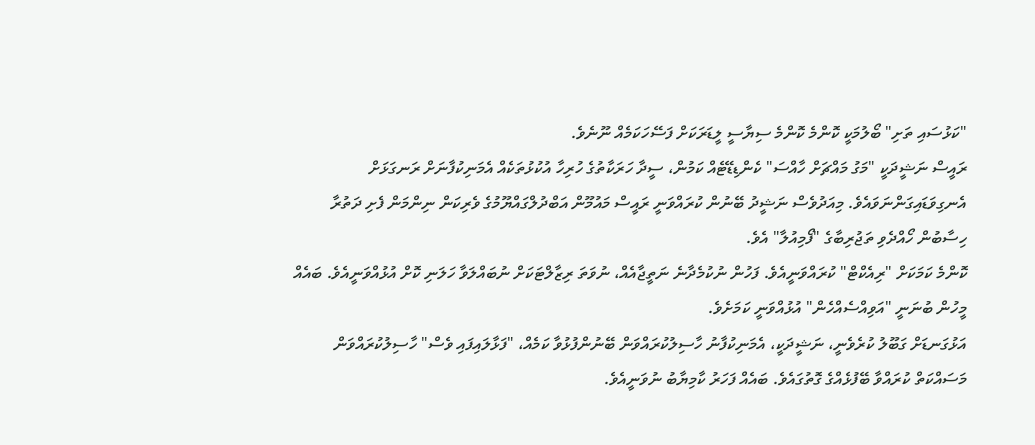"ކަޅުސައި ތަށި" ބޯލުމަކީ ކޮންމެ ކޮންމެ ސިޔާސީ ލީޑަރަކަށް ފަސޭހަކަމެއް ނޫނެވެ.
ރައީސް ނަޝީދަކީ "މަގު މައްޗަށް ހާއްސަ" ކެންޑިޑޭޓެއް ކަމުން، ސީދާ ހަރަކާތުގެ ހުރިހާ އުކުޅުތަކެއް އެމަނިކުފާނަށް ރަނގަޅަށް އެނގިވަޑައިގަންނަވައެވެ. މިއަދުވެސް ނަޝީދު ބޭނުން ކުރައްވަނީ ރައީސް މައުމޫން އަބްދުލްގައްޔޫމުގެ ވެރިކަން ނިންމަން ފެށި ދަތުރާ ހިސާބުން ހޯއްދެވި ތަޖުރިބާގެ "ފޯމިއުލާ" އެވެ.
ކޮންމެ ކަމަކަށް "ރިއެކްޓް" ކުރައްވަނީއެވެ. ފަހުން ނުކުމެދާނެ ނަތީޖާއެއް، ނުވަތަ ރިޒާލްޓަކަށް ނުބައްލަވާ ހަލަނި ކޮށް އުޅުއްވަނީއެވެ. ބައެއް މީހުން ބުނަނީ "އަވިއްސެއްހެން" އުޅުއްވަނީ ކަމަށެވެ.
އަޅުގަނޑަށް ގަބޫލު ކުރެވެނީ، ނަޝީދަކީ، އެމަނިކުފާނު ހާސިލުކުރައްވަން ބޭނުންފުޅުވާ ކަމެއް، "ފަޅާލައިފައި ވެސް" ހާސިލުކުރައްވަން މަސައްކަތް ކުރައްވާ ބޭފުޅެއްގެ ގޮތުގައެވެ. ބައެއް ފަހަރު ކާމިޔާބު ނުވަނީއެވެ.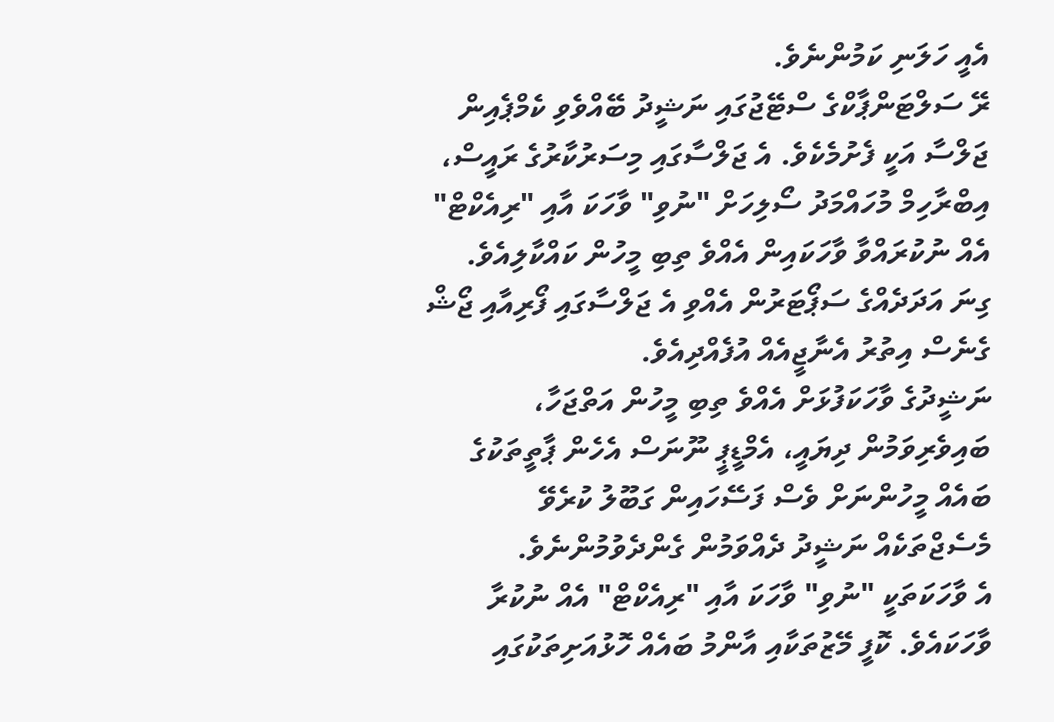އެއީ ހަލަނި ކަމުންނެވެ.
ރޭ ސަލްޓަންޕާކްގެ ސްޓޭޖުގައި ނަޝީދު ބޭއްވެވި ކެމްޕެއިން ޖަލްސާ އަކީ ފެށުމެކެވެ. އެ ޖަލްސާގައި މިސަރުކާރުގެ ރައީސް، އިބްރާހިމް މުހައްމަދު ސޯލިހަށް "ނުވި" ވާހަކަ އާއި "ރިއެކްޓް" އެއް ނުކުރައްވާ ވާހަކައިން އެއްވެ ތިބި މީހުން ކައްކާލިއެވެ. ގިނަ އަދަދެއްގެ ސަޕޯޓަރުން އެއްވި އެ ޖަލްސާގައި ފޯރިއާއި ޖޯޝް ގެނެސް އިތުރު އެނާޖީއެއް އުފެއްދިއެވެ.
ނަޝީދުގެ ވާހަކަފުޅަށް އެއްވެ ތިބި މީހުން އަތްޖަހާ، ބައިވެރިވަމުން ދިޔައީ، އެމްޑީޕީ ނޫނަސް އެހެން ޕާތީތަކުގެ ބައެއް މީހުންނަށް ވެސް ފަސޭހައިން ގަބޫލު ކުރެވޭ މެސެޖްތަކެއް ނަޝީދު ދެއްވަމުން ގެންދެވުމުންނެވެ.
އެ ވާހަކަތަކީ "ނުވި" ވާހަކަ އާއި "ރިއެކްޓް" އެއް ނުކުރާ ވާހަކައެވެ. ކޮފީ މޭޒުތަކާއި އާންމު ބައެއް ހޮޅުއަށިތަކުގައި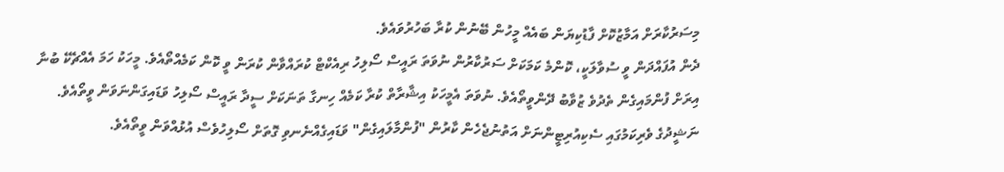މިސަރުކާރަށް އަމާޒުކޮށް ފާޑުކިޔަން ބައެއް މީހުން ބޭނުން ކުރާ ބަހުރުވައެވެ.
ދެން އުފައްދަން ވީ ސުވާލަކީ، ކޮންމެ ކަމަކަށް ސަރުކާރުން ނުވަތަ ރައީސް ސޯލިހު ރިއެކްޓް ކުރައްވާން ކުރަން ވީ ކޮން ކަމެއްތޯއެވެ. މީހަކު ހަމަ އެއްޗެކޭ ބުނާ އިރަށް ފުންމައިގެން ތެދުވެ ޒުވާބު ދޭންވީތޯއެވެ. ނުވަތަ އެމީހަކު އިޝާރާތް ކުރާ ކަމެއް ހިނގާ ތަނަކަށް ސީދާ ރައީސް ސޯލިހު ވަޑައިގަންނަވަން ވީތޯއެވެ. ނަޝީދުގެ ވެރިކަމުގައި ސެކިއުރިޓީންނަށް އަތުނުޖެހެން ކާރުން "ފުންމާލައިގެން" ވަޑައިގެއްނެނވި ގޮތަށް ސޯލިހުވެސް އުޅުއްވަން ވީތޯއެވެ.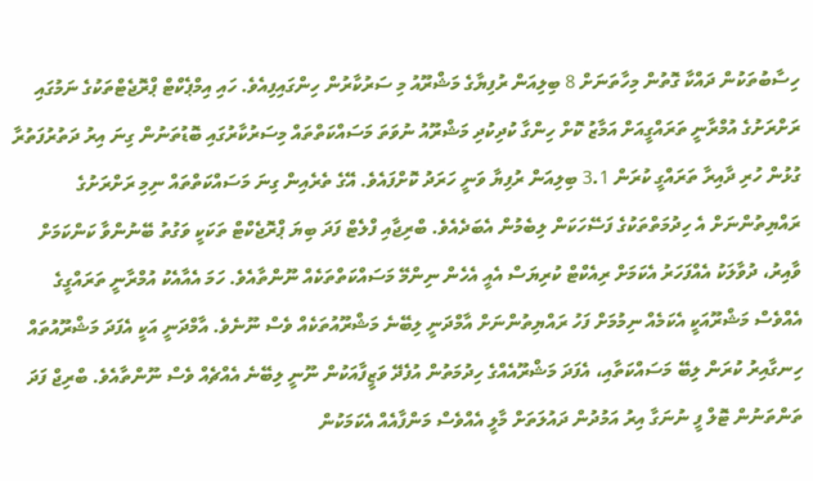ހިސާބުތަކުން ދައްކާ ގޮތުން މިހާތަނަށް 8 ބިލިއަން ރުފިޔާގެ މަޝްރޫއު މި ސަރުކާރުން ހިންގައިފިއެވެ. ހައި އިމްޕެކްޓް ޕްރޮޖެޓްތަކުގެ ނަމުގައި ރަށްރަށުގެ އުމްރާނީ ތަރައްގީއަށް އަމާޒު ކޮށް ހިންގާ ކުދިކުދި މަޝްރޫއު ނުވަތަ މަސައްކަތްތައް މިސަރުކާރުގައި ބޮޑުތަނުން ގިނަ އިރު ދަތުރުފަތުރާ ގުޅުން ހުރި ދާއިރާ ތަރައްގީ ކުރަން 3.1 ބިލިއަން ރުފިޔާ ވަނީ ހަރަދު ކޮށްފައެވެ. އޭގެ ތެރެއިން ގިނަ މަސައްކަތްތައް ނިމި ރަށްރަށުގެ ރައްޔިތުންނަށް އެ ހިދުމަތްތަކުގެ ފަސޭހަކަން ލިބެމުން އެބަދެއެވެ. ބްރިޖާއި ފްލެޓް ފަދަ ބިޔަ ޕްރޮޖެކްޓް ތަކަކީ ވަގުތު ބޭނުންވާ ކަންކަމަށް ވާއިރު، ދުވާލަކު އެއްފަހަރު އެކަމަށް ރިއެކްޓް ކުރިޔަސް އެއީ އެހެން ނިންމޭ މަސައްކަތްތަކެއް ނޫންތާއެވެ. ހަމަ އެއާއެކު އުމްރާނީ ތަރައްގީގެ އެއްވެސް މަޝްރޫއަކީ އެކަމެއް ނިމުމަށް ފަހު ރައްޔިތުންނަށް އާމްދަނީ ލިބޭނެ މަޝްރޫއުތަކެއް ވެސް ނޫނެވެ. އާމްދަނީ އަކީ އެފަދަ މަޝްރޫއުތައް ހިނގާއިރު ކުރަން ލިބޭ މަސައްކަތާއި، އެފަދަ މަޝްރޫއެއްގެ ހިދުމަތުން އުފެދޭ ވަޒީފާއަކުން ނޫނީ ލިބޭނެ އެއްޗެއް ވެސް ނޫންތާއެވެ. ބްރިޖް ފަދަ ތަންތަނުން ޓޮލް ފީ ނުނަގާ އިރު އަމުދުން ދައުލަތަށް މާލީ އެއްވެސް މަންފާއެއް އެކަމަކުން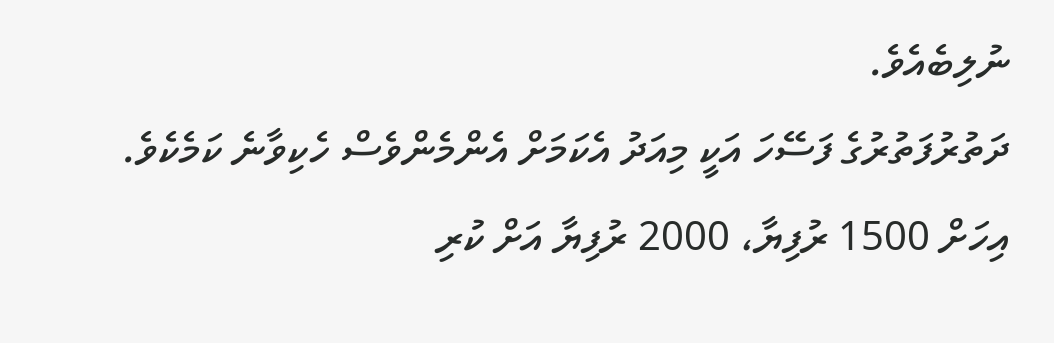ނުލިބެއެވެ.
ދަތުރުފަތުރުގެ ފަސޭހަ އަކީ މިއަދު އެކަމަށް އެންމެންވެސް ހެކިވާނެ ކަމެކެވެ. އިހަށް 1500 ރުފިޔާ، 2000 ރުފިޔާ އަށް ކުރި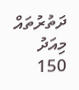ދަތުރުތައް މިއަދު 150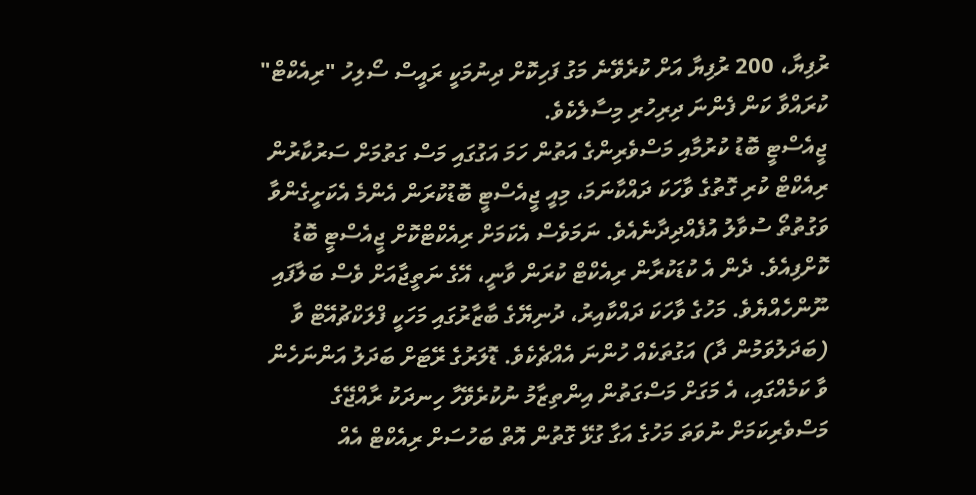ރުފިޔާ، 200 ރުފިޔާ އަށް ކުރެވޭނެ މަގު ފަހިކޮށް ދިނުމަކީ ރައީސް ސޯލިހު "ރިއެކްޓް" ކުރައްވާ ކަން ފެންނަ ދިރިހުރި މިސާލެކެވެ.
ޖީއެސްޓީ ބޮޑު ކުރުމާއި މަސްވެރިންގެ އަތުން ހަމަ އަގުގައި މަސް ގަތުމަށް ސަރުކާރުން ރިއެކްޓް ކުރި ގޮތުގެ ވާހަކަ ދައްކާނަމަ، މިއީ ޖީއެސްޓީ ބޮޑުކުރަން އެންމެ އެކަށީގެންވާ ވަގުތުތޯ ސުވާލު އުފެއްދިދާނެއެވެ. ނަމަވެސް އެކަމަށް ރިއެކްޓްކޮށް ޖީއެސްޓީ ބޮޑު ކޮށްފިއެވެ. ދެން އެ ކުޑަކުރާން ރިއެކްޓް ކުރަން ވާނީ، އޭގެ ނަތީޖާއަށް ވެސް ބަލާފައި ނޫންހެއްޔެވެ. މަހުގެ ވާހަކަ ދައްކާއިރު، ދުނިޔޭގެ ބާޒާރުގައި މަހަކީ ފްލަކްޗުއޭޓް ވާ (ބަދަލުވަމުން ދާ) އަގުތަކެއް ހުންނަ އެއްޗެކެވެ. ޑޮލަރުގެ ރޭޓަށް ބަދަލު އަންނަހެން ވާ ކަމެއްގައި، އެ މަގަށް މަސްގަތުން އިންތިޒާމު ނުކުރެވޭހާ ހިނދަކު ރާއްޖޭގެ މަސްވެރިކަމަށް ނުވަތަ މަހުގެ އަގާ ގުޅޭ ގޮތުން އޮތް ބަހުސަށް ރިއެކްޓް އެއް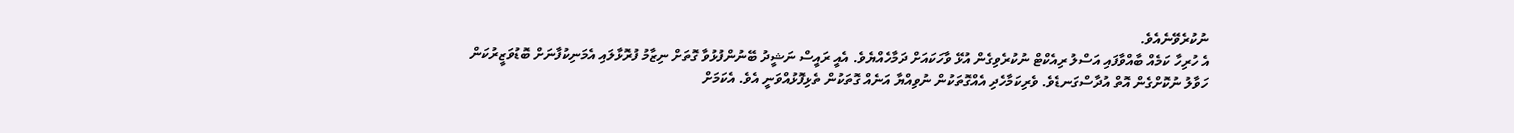ނުކުރެވޭނެއެވެ.
އެ ހުރިހާ ކަމެއް ބާއްވާފައި އަސްލު ރިއެކްޓް ނުކުރެވިގެން އުޅޭ ވާހަކައަށް ދަމާހެއްޔެވެ. އެއީ ރައީސް ނަޝީދު ބޭނުންފުޅުވާ ގޮތަށް ނިޒާމު ފުރޮޅާލައި އެމަނިކުފާނަށް ބޮޑުވަޒީރުކަން ހަވާލު ނުކޮށްގެން އޮތް އުދާސްގަނޑެވެ. ވެރިކަމާހެދި އެއްގޮތަކުން ނުވިއްޔާ އަނެއް ގޮތަކުން ތެޅިފޮޅުއްވަނީ އެވެ. އެކަމަށް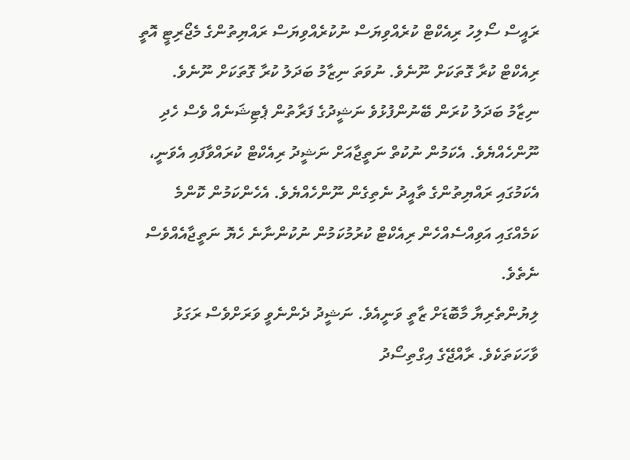ރައީސް ސޯލިހު ރިއެކްޓް ކުރެއްވިޔަސް ނުކުރެއްވިޔަސް ރައްޔިތުންގެ މެޖޯރިޓީ އޮތީ ރިއެކްޓް ކުރާ ގޮތަކަށް ނޫނެވެ. ނުވަތަ ނިޒާމު ބަދަލު ކުރާ ގޮތަކަށް ނޫނެވެ.
ނިޒާމު ބަދަލު ކުރަން ބޭނުންފުޅުވެ ނަޝީދުގެ ފަރާތުން ޕެޓިޝަނެއް ވެސް ހެދި ނޫންހެއްޔެވެ. އެކަމުން ނުކުތް ނަތީޖާއަށް ނަޝީދު ރިއެކްޓް ކުރައްވާފައި އެވަނީ، އެކަމުގައި ރައްޔިތުންގެ ތާއީދު ނެތިގެން ނޫންހެއްޔެވެ. އެހެންކަމުން ކޮންމެ ކަމެއްގައި އަވިއްސެއްހެން ރިއެކްޓް ކުރުމުކަމުން ނުކުންނާނެ ހެޔޮ ނަތީޖާއެއްވެސް ނެތެވެ.
ލިޔުންތެރިޔާ މާބޮޑަށް ޒާތީ ވަނީއެވެ. ނަޝީދު ދެންނެވީ ވަރަށްވެސް ރަގަޅު ވާހަކަތަކެވެ. ރާއްޖޭގެ އިގްތިސޯދު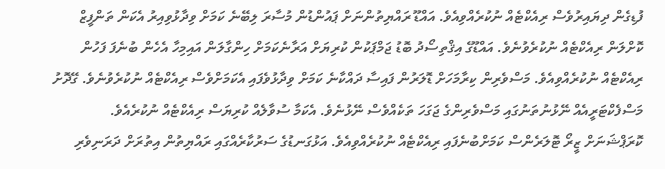ފުޑިގެން ދިޔައިރުވެސް ރިއެކްޓެއް ނުކުރެއްވިއެވެ. އައްޑޫ ރައްޔިތުންނަށް ޕައުންޑުން މުސާރަ ލިބޭނެ ކަމަށް ވިދާޅުވިއިރު އެކަން ތަންފީޒް ކޮށްލަން ރިއެކްޓެއް ނުކުރެވުނެވެ. އައްޑޫގެ އިޤްތިސޯދު ބޮޑު ޖަމްޕަކުން ކުރިޔަށް އަރާނެކަމަށް ހިންގާލަން އައިމިހާ އެހެން ބުނެފަ ފަހުން ރިއެކްޓެއް ނުކުރެއްވިއެވެ. މަސްވެރިން ކިރާމަހަށް ޑޮލަރުން ފައިސާ ދައްކާނެ ކަމަށް ވިދާޅުވެފައި އެކަމަށްވެސް ރިއެކްޓެއް ނުކުރެވުނެވެ. ގޭދޮށު މަސްފެކްޓަރީއެއް ނޭޅުނުތަނުގައި މަސްވެރިންގެ ޖަގަހަ ތަކެއްވެސް ނޭޅުނެވެ. އެކަމާ ސުވާލެއް ކުރިޔަސް ރިއެކްޓެއް ނުކުރެއެވެ. ކޮރަޕްޝަނަށް ޒީރޯ ޓޮލަރެންސް ކަމަށްބުނެފައި ރިއެކްޓެއް ނުކުރެއްވިއެވެ. އަޅުގަނޑުގެ ސަރުކާރެއްގައި ރައްޔިތުން އިތުރަށް ދަރަނިވެރި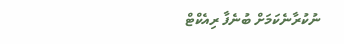ނުކުރާނެކަމަށް ބުނެފާ ރިއެކްޓް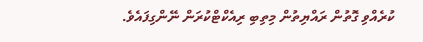ކުރެއްވި ގޮތުން ރައްޔިތުން މިތިބި ރިއެކްޓްކުރަން ނޭންގިފައެވެ.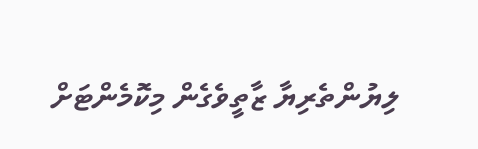ލިޔުންތެރިޔާ ޒާތީވެގެން މިކޮމެންޓަށް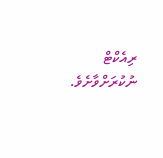ރިއެކްޓް ނުކުރަށްވާށެވެ.